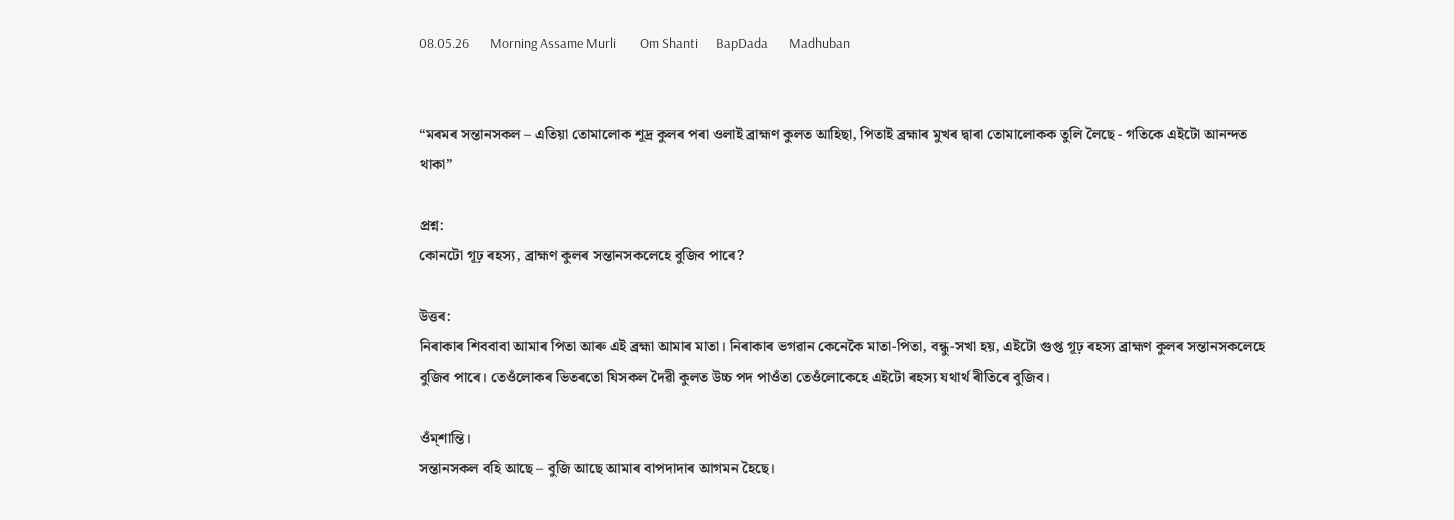08.05.26       Morning Assame Murli        Om Shanti      BapDada       Madhuban


“মৰমৰ সন্তানসকল – এতিয়া তোমালোক শূদ্ৰ কুলৰ পৰা ওলাই ব্ৰাহ্মণ কুলত আহিছা, পিতাই ব্ৰহ্মাৰ মুখৰ দ্বাৰা তোমালোকক তুলি লৈছে - গতিকে এইটো আনন্দত থাকা”

প্ৰশ্ন:
কোনটো গূঢ় ৰহস্য, ব্ৰাহ্মণ কুলৰ সন্তানসকলেহে বুজিব পাৰে?

উত্তৰ:
নিৰাকাৰ শিববাবা আমাৰ পিতা আৰু এই ব্ৰহ্মা আমাৰ মাতা। নিৰাকাৰ ভগৱান কেনেকৈ মাতা-পিতা, বন্ধু-সখা হয়, এইটো গুপ্ত গূঢ় ৰহস্য ব্ৰাহ্মণ কুলৰ সন্তানসকলেহে বুজিব পাৰে। তেওঁলোকৰ ভিতৰতো যিসকল দৈৱী কুলত উচ্চ পদ পাওঁতা তেওঁলোকেহে এইটো ৰহস্য যথাৰ্থ ৰীতিৰে বুজিব।

ওঁম্শান্তি।
সন্তানসকল বহি আছে – বুজি আছে আমাৰ বাপদাদাৰ আগমন হৈছে।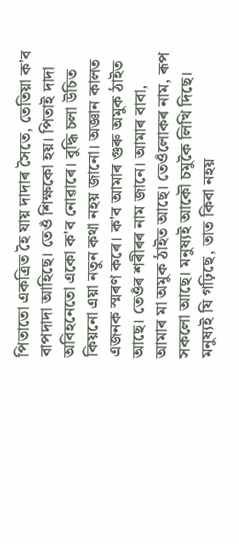পিতাতো একত্ৰিত হৈ যায় দাদাৰ সৈতে, তেতিয়া ক'ব বাপদাদা আহিছে। তেওঁ শিক্ষকো হয়। পিতাই দাদা অবিহনেতো একো ক'ব নোৱাৰে। বুদ্ধি চলা উচিত কিয়নো এয়া নতুন কথা নহয় জানো। অজ্ঞান কালত এজনক স্মৰণ কৰে। ক'ব আমাৰ গুৰু অমুক ঠাইত আছে। তেওঁৰ শৰীৰৰ নাম জানে। আমাৰ বাবা, আমাৰ মা অমুক ঠাইত আছে। তেওঁলোকৰ নাম, ৰূপ সকলো আছে। মনুষ্যই আকৌ চমুকৈ লিখি দিছে। মনুষ্যই যি গঢ়িছে, তাত কিবা নহয়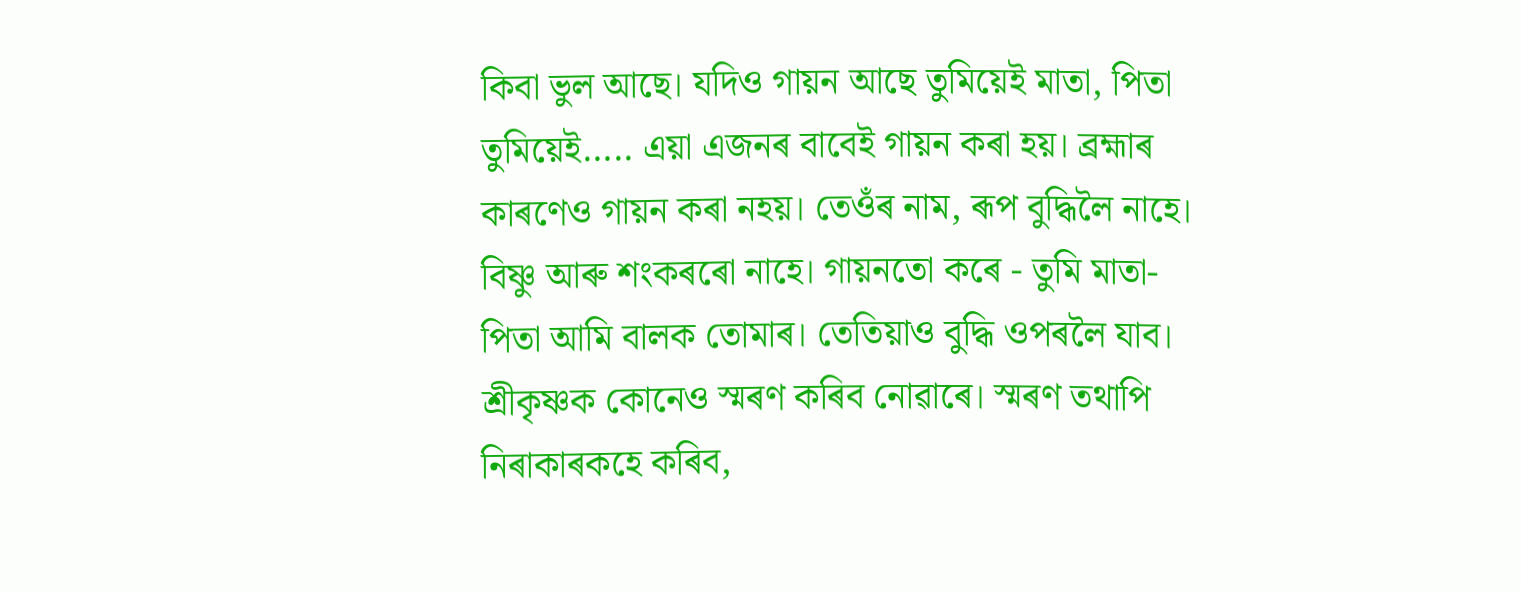কিবা ভুল আছে। যদিও গায়ন আছে তুমিয়েই মাতা, পিতা তুমিয়েই….. এয়া এজনৰ বাবেই গায়ন কৰা হয়। ব্ৰহ্মাৰ কাৰণেও গায়ন কৰা নহয়। তেওঁৰ নাম, ৰূপ বুদ্ধিলৈ নাহে। বিষ্ণু আৰু শংকৰৰো নাহে। গায়নতো কৰে - তুমি মাতা-পিতা আমি বালক তোমাৰ। তেতিয়াও বুদ্ধি ওপৰলৈ যাব। শ্ৰীকৃষ্ণক কোনেও স্মৰণ কৰিব নোৱাৰে। স্মৰণ তথাপি নিৰাকাৰকহে কৰিব,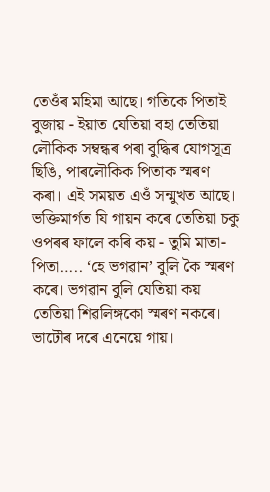তেওঁৰ মহিমা আছে। গতিকে পিতাই বুজায় - ইয়াত যেতিয়া বহা তেতিয়া লৌকিক সম্বন্ধৰ পৰা বুদ্ধিৰ যোগসূত্ৰ ছিঙি, পাৰলৌকিক পিতাক স্মৰণ কৰা। এই সময়ত এওঁ সন্মুখত আছে। ভক্তিমাৰ্গত যি গায়ন কৰে তেতিয়া চকু ওপৰৰ ফালে কৰি কয় - তুমি মাতা-পিতা….. ‘হে ভগৱান’ বুলি কৈ স্মৰণ কৰে। ভগৱান বুলি যেতিয়া কয় তেতিয়া শিৱলিঙ্গকো স্মৰণ নকৰে। ভাটৌৰ দৰে এনেয়ে গায়।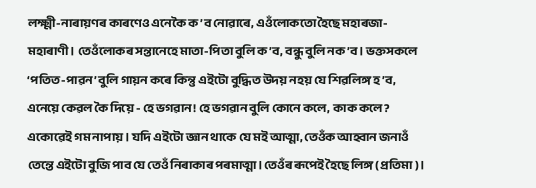লক্ষ্মী-নাৰায়ণৰ কাৰণেও এনেকৈ ক’ব নোৱাৰে, এওঁলোকতো হৈছে মহাৰজা-মহাৰাণী। তেওঁলোকৰ সন্তানেহে মাতা-পিতা বুলি ক’ব, বন্ধু বুলি নক’ব। ভক্তসকলে ‘পতিত-পাৱন’ বুলি গায়ন কৰে কিন্তু এইটো বুদ্ধিত উদয় নহয় যে শিৱলিঙ্গ হ’ব, এনেয়ে কেৱল কৈ দিয়ে - হে ভগৱান! হে ভগৱান বুলি কোনে কলে, কাক কলে? একোৱেই গম নাপায়। যদি এইটো জ্ঞান থাকে যে মই আত্মা, তেওঁক আহ্বান জনাওঁ তেন্তে এইটো বুজি পাব যে তেওঁ নিৰাকাৰ পৰমাত্মা। তেওঁৰ ৰূপেই হৈছে লিঙ্গ (প্ৰতিমা)।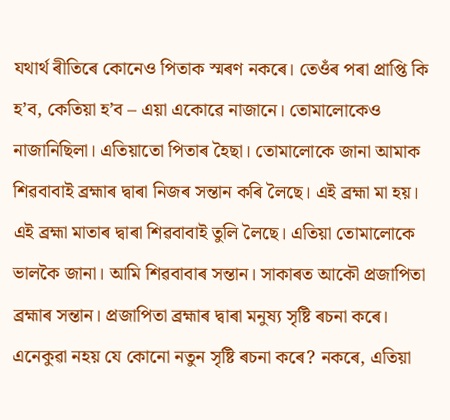যথাৰ্থ ৰীতিৰে কোনেও পিতাক স্মৰণ নকৰে। তেওঁৰ পৰা প্ৰাপ্তি কি হ’ব, কেতিয়া হ’ব – এয়া একোৱে নাজানে। তোমালোকেও নাজানিছিলা। এতিয়াতো পিতাৰ হৈছা। তোমালোকে জানা আমাক শিৱবাবাই ব্ৰহ্মাৰ দ্বাৰা নিজৰ সন্তান কৰি লৈছে। এই ব্ৰহ্মা মা হয়। এই ব্ৰহ্মা মাতাৰ দ্বাৰা শিৱবাবাই তুলি লৈছে। এতিয়া তোমালোকে ভালকৈ জানা। আমি শিৱবাবাৰ সন্তান। সাকাৰত আকৌ প্ৰজাপিতা ব্ৰহ্মাৰ সন্তান। প্ৰজাপিতা ব্ৰহ্মাৰ দ্বাৰা মনুষ্য সৃষ্টি ৰচনা কৰে। এনেকুৱা নহয় যে কোনো নতুন সৃষ্টি ৰচনা কৰে? নকৰে, এতিয়া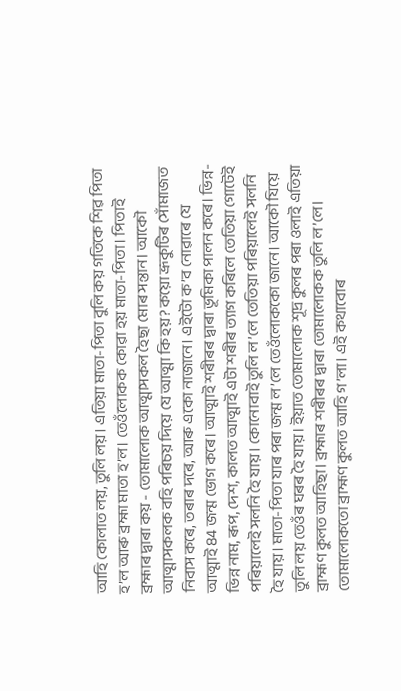আহি কোলাত লয়, তুলি লয়। এতিয়া মাতা-পিতা বুলি কয় গতিকে শিৱ পিতা হ’ল আৰু ব্ৰহ্মা মাতা হ’ল। তেওঁলোকক কোৱা হয় মাতা-পিতা। পিতাই ব্ৰহ্মাৰ দ্বাৰা কয় - তোমালোক আত্মাসকল হৈছা মোৰ সন্তান। আকৌ আত্মাসকলক বহি পৰিচয় দিয়ে যে আত্মা কি হয়? কয়ো ভ্ৰূকুটিৰ সোঁমাজত নিবাস কৰে, তৰাৰ দৰে, আৰু একো নাজানে। এইটো ক’ব নোৱাৰে যে আত্মাই 84 জন্ম ভোগ কৰে। আত্মাই শৰীৰৰ দ্বাৰা ভূমিকা পালন কৰে। ভিন্ন-ভিন্ন নাম, ৰূপ, দেশ, কালত আত্মাই এটা শৰীৰ ত্যাগ কৰিলে তেতিয়া গোটেই পৰিয়ালেই সলনি হৈ যায়। কোনোবাই তুলি ল’লে তেতিয়া পৰিয়ালেই সলনি হৈ যায়। মাতা-পিতা যাৰ পৰা জন্ম ল’লে তেওঁলোককো জানে। আকৌ যিয়ে তুলি লয় তেওঁৰ ঘৰৰ হৈ যায়। ইয়াত তোমালোক শূদ্ৰ কুলৰ পৰা ওলাই এতিয়া ব্ৰাহ্মণ কুলত আহিছা। ব্ৰহ্মাৰ শৰীৰৰ দ্বাৰা তোমালোকক তুলি ল’লে। তোমালোকতো ব্ৰাহ্মণ কুলত আহি গ’লা। এই কথাবোৰ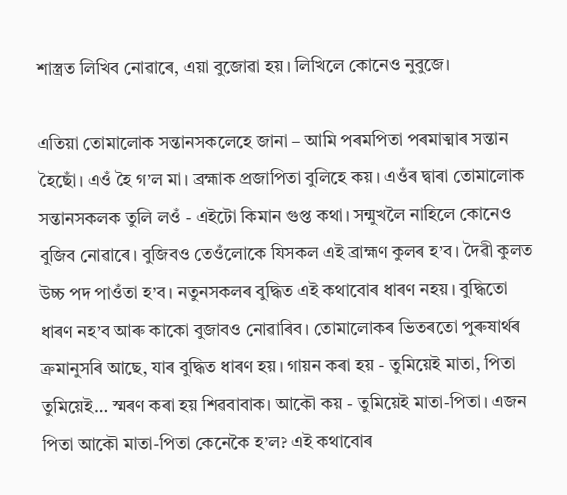শাস্ত্ৰত লিখিব নোৱাৰে, এয়া বুজোৱা হয়। লিখিলে কোনেও নুবুজে।

এতিয়া তোমালোক সন্তানসকলেহে জানা – আমি পৰমপিতা পৰমাত্মাৰ সন্তান হৈছোঁ। এওঁ হৈ গ’ল মা। ব্ৰহ্মাক প্ৰজাপিতা বুলিহে কয়। এওঁৰ দ্বাৰা তোমালোক সন্তানসকলক তুলি লওঁ - এইটো কিমান গুপ্ত কথা। সন্মুখলৈ নাহিলে কোনেও বুজিব নোৱাৰে। বুজিবও তেওঁলোকে যিসকল এই ব্ৰাহ্মণ কুলৰ হ’ব। দৈৱী কুলত উচ্চ পদ পাওঁতা হ’ব। নতুনসকলৰ বুদ্ধিত এই কথাবোৰ ধাৰণ নহয়। বুদ্ধিতো ধাৰণ নহ’ব আৰু কাকো বুজাবও নোৱাৰিব। তোমালোকৰ ভিতৰতো পুৰুষাৰ্থৰ ক্ৰমানুসৰি আছে, যাৰ বুদ্ধিত ধাৰণ হয়। গায়ন কৰা হয় - তুমিয়েই মাতা, পিতা তুমিয়েই… স্মৰণ কৰা হয় শিৱবাবাক। আকৌ কয় - তুমিয়েই মাতা-পিতা। এজন পিতা আকৌ মাতা-পিতা কেনেকৈ হ’ল? এই কথাবোৰ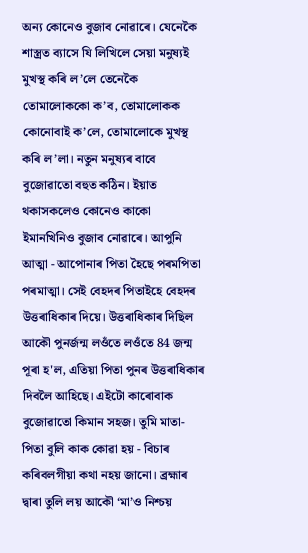অন্য কোনেও বুজাব নোৱাৰে। যেনেকৈ শাস্ত্ৰত ব্যাসে যি লিখিলে সেয়া মনুষ্যই মুখস্থ কৰি ল’লে তেনেকৈ তোমালোককো ক’ব, তোমালোকক কোনোবাই ক’লে, তোমালোকে মুখস্থ কৰি ল’লা। নতুন মনুষ্যৰ বাবে বুজোৱাতো বহুত কঠিন। ইয়াত থকাসকলেও কোনেও কাকো ইমানখিনিও বুজাব নোৱাৰে। আপুনি আত্মা - আপোনাৰ পিতা হৈছে পৰমপিতা পৰমাত্মা। সেই বেহদৰ পিতাইহে বেহদৰ উত্তৰাধিকাৰ দিয়ে। উত্তৰাধিকাৰ দিছিল আকৌ পুনৰ্জন্ম লওঁতে লওঁতে 84 জন্ম পূৰা হ'ল, এতিয়া পিতা পুনৰ উত্তৰাধিকাৰ দিবলৈ আহিছে। এইটো কাৰোবাক বুজোৱাতো কিমান সহজ। তুমি মাতা-পিতা বুলি কাক কোৱা হয় - বিচাৰ কৰিবলগীয়া কথা নহয় জানো। ব্ৰহ্মাৰ দ্বাৰা তুলি লয় আকৌ ‘মা’ও নিশ্চয়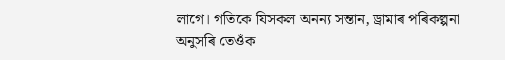লাগে। গতিকে যিসকল অনন্য সন্তান, ড্ৰামাৰ পৰিকল্পনা অনুসৰি তেওঁক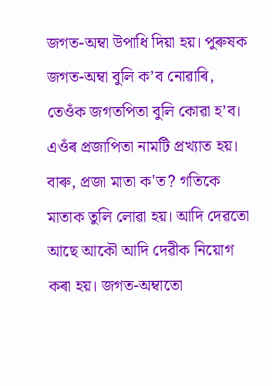জগত-অম্বা উপাধি দিয়া হয়। পুৰুষক জগত-অম্বা বুলি ক’ব নোৱাৰি, তেওঁক জগতপিতা বুলি কোৱা হ’ব। এওঁৰ প্ৰজাপিতা নামটি প্ৰখ্যাত হয়। বাৰু, প্ৰজা মাতা ক'ত? গতিকে মাতাক তুলি লোৱা হয়। আদি দেৱতো আছে আকৌ আদি দেৱীক নিয়োগ কৰা হয়। জগত-অম্বাতো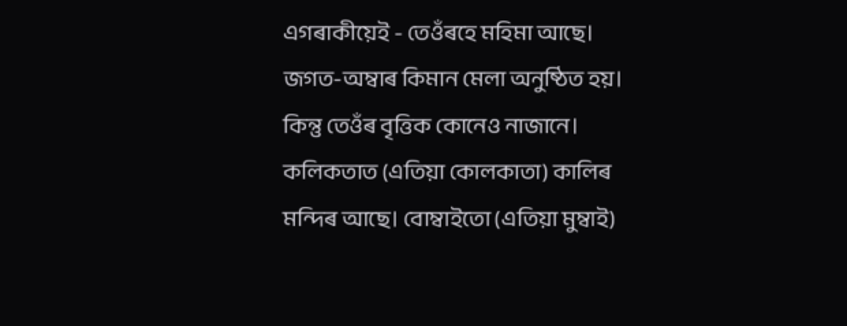এগৰাকীয়েই - তেওঁৰহে মহিমা আছে। জগত-অম্বাৰ কিমান মেলা অনুষ্ঠিত হয়। কিন্তু তেওঁৰ বৃত্তিক কোনেও নাজানে। কলিকতাত (এতিয়া কোলকাতা) কালিৰ মন্দিৰ আছে। বোম্বাইতো (এতিয়া মুম্বাই)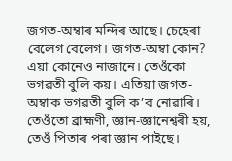জগত-অম্বাৰ মন্দিৰ আছে। চেহেৰা বেলেগ বেলেগ। জগত-অম্বা কোন? এয়া কোনেও নাজানে। তেওঁকো ভগৱতী বুলি কয়। এতিয়া জগত-অম্বাক ভগৱতী বুলি ক’ব নোৱাৰি। তেওঁতো ব্ৰাহ্মণী, জ্ঞান-জ্ঞানেশ্বৰী হয়, তেওঁ পিতাৰ পৰা জ্ঞান পাইছে।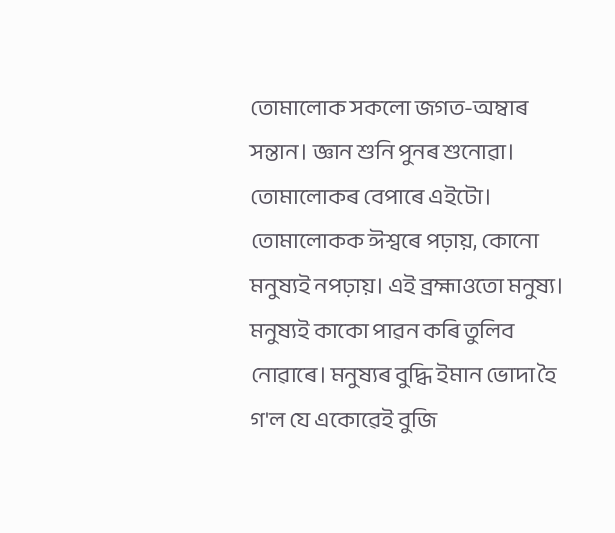তোমালোক সকলো জগত-অম্বাৰ সন্তান। জ্ঞান শুনি পুনৰ শুনোৱা। তোমালোকৰ বেপাৰে এইটো। তোমালোকক ঈশ্বৰে পঢ়ায়, কোনো মনুষ্যই নপঢ়ায়। এই ব্ৰহ্মাওতো মনুষ্য। মনুষ্যই কাকো পাৱন কৰি তুলিব নোৱাৰে। মনুষ্যৰ বুদ্ধি ইমান ভোদা হৈ গ'ল যে একোৱেই বুজি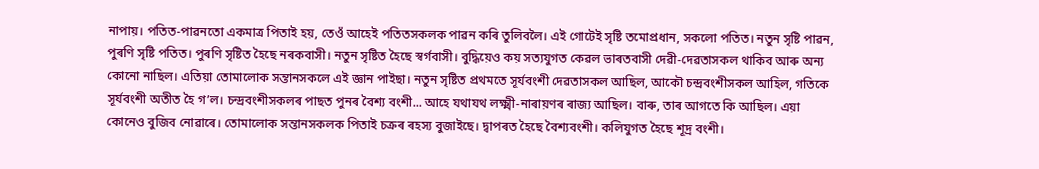নাপায়। পতিত-পাৱনতো একমাত্ৰ পিতাই হয়, তেওঁ আহেই পতিতসকলক পাৱন কৰি তুলিবলৈ। এই গোটেই সৃষ্টি তমোপ্ৰধান, সকলো পতিত। নতুন সৃষ্টি পাৱন, পুৰণি সৃষ্টি পতিত। পুৰণি সৃষ্টিত হৈছে নৰকবাসী। নতুন সৃষ্টিত হৈছে স্বৰ্গবাসী। বুদ্ধিয়েও কয় সত্যযুগত কেৱল ভাৰতবাসী দেৱী-দেৱতাসকল থাকিব আৰু অন্য কোনো নাছিল। এতিয়া তোমালোক সন্তানসকলে এই জ্ঞান পাইছা। নতুন সৃষ্টিত প্ৰথমতে সূৰ্যবংশী দেৱতাসকল আছিল, আকৌ চন্দ্ৰবংশীসকল আহিল, গতিকে সূৰ্যবংশী অতীত হৈ গ’ল। চন্দ্ৰবংশীসকলৰ পাছত পুনৰ বৈশ্য বংশী... আহে যথাযথ লক্ষ্মী-নাৰায়ণৰ ৰাজ্য আছিল। বাৰু, তাৰ আগতে কি আছিল। এয়া কোনেও বুজিব নোৱাৰে। তোমালোক সন্তানসকলক পিতাই চক্ৰৰ ৰহস্য বুজাইছে। দ্বাপৰত হৈছে বৈশ্যবংশী। কলিযুগত হৈছে শূদ্ৰ বংশী।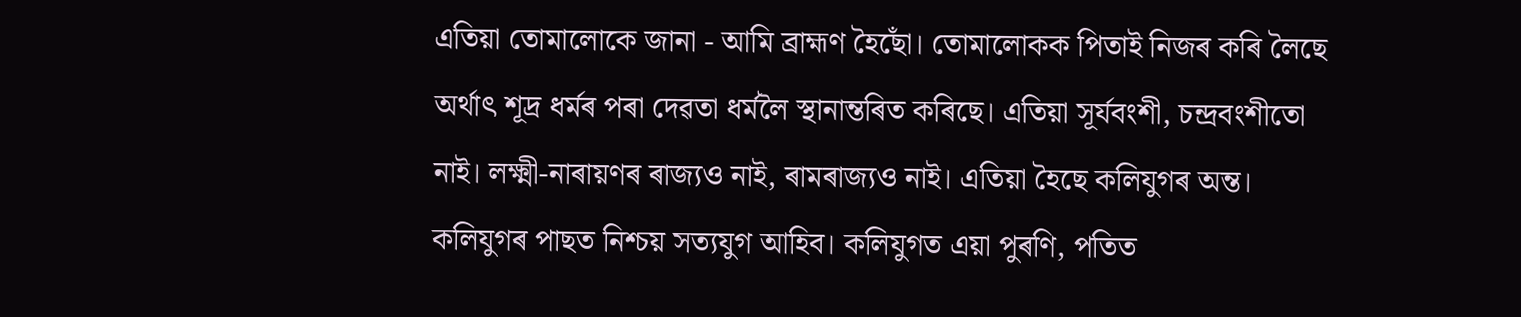এতিয়া তোমালোকে জানা - আমি ব্ৰাহ্মণ হৈছোঁ। তোমালোকক পিতাই নিজৰ কৰি লৈছে অৰ্থাৎ শূদ্ৰ ধৰ্মৰ পৰা দেৱতা ধৰ্মলৈ স্থানান্তৰিত কৰিছে। এতিয়া সূৰ্যবংশী, চন্দ্ৰবংশীতো নাই। লক্ষ্মী-নাৰায়ণৰ ৰাজ্যও নাই, ৰামৰাজ্যও নাই। এতিয়া হৈছে কলিযুগৰ অন্ত। কলিযুগৰ পাছত নিশ্চয় সত্যযুগ আহিব। কলিযুগত এয়া পুৰণি, পতিত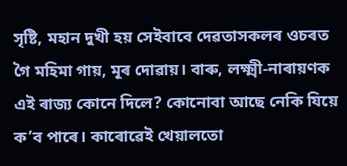সৃষ্টি, মহান দুখী হয় সেইবাবে দেৱতাসকলৰ ওচৰত গৈ মহিমা গায়, মূৰ দোৱায়। বাৰু, লক্ষ্মী-নাৰায়ণক এই ৰাজ্য কোনে দিলে? কোনোবা আছে নেকি যিয়ে ক’ব পাৰে। কাৰোৱেই খেয়ালতো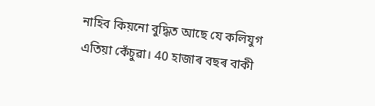নাহিব কিয়নো বুদ্ধিত আছে যে কলিযুগ এতিয়া কেঁচুৱা। 40 হাজাৰ বছৰ বাকী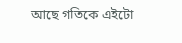আছে গতিকে এইটো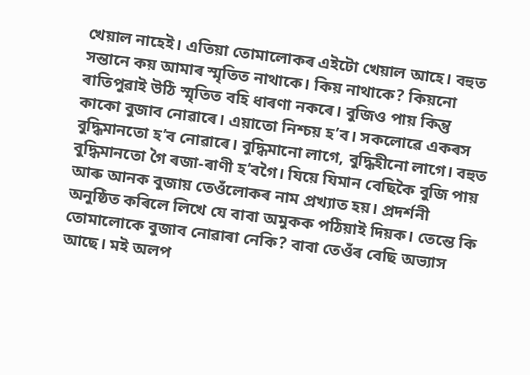খেয়াল নাহেই। এতিয়া তোমালোকৰ এইটো খেয়াল আহে। বহুত সন্তানে কয় আমাৰ স্মৃতিত নাথাকে। কিয় নাথাকে? কিয়নো ৰাতিপুৱাই উঠি স্মৃতিত বহি ধাৰণা নকৰে। বুজিও পায় কিন্তু কাকো বুজাব নোৱাৰে। এয়াতো নিশ্চয় হ’ব। সকলোৱে একৰস বুদ্ধিমানতো হ’ব নোৱাৰে। বুদ্ধিমানো লাগে, বুদ্ধিহীনো লাগে। বহুত বুদ্ধিমানতো গৈ ৰজা-ৰাণী হ’বগৈ। যিয়ে যিমান বেছিকৈ বুজি পায় আৰু আনক বুজায় তেওঁলোকৰ নাম প্ৰখ্যাত হয়। প্ৰদৰ্শনী অনুষ্ঠিত কৰিলে লিখে যে বাবা অমুকক পঠিয়াই দিয়ক। তেন্তে কি তোমালোকে বুজাব নোৱাৰা নেকি? বাবা তেওঁৰ বেছি অভ্যাস আছে। মই অলপ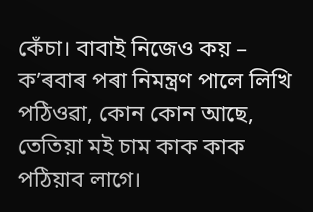কেঁচা। বাবাই নিজেও কয় – ক’ৰবাৰ পৰা নিমন্ত্ৰণ পালে লিখি পঠিওৱা, কোন কোন আছে, তেতিয়া মই চাম কাক কাক পঠিয়াব লাগে।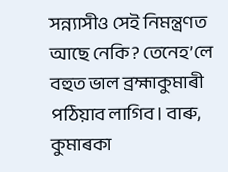সন্ন্যাসীও সেই নিমন্ত্ৰণত আছে নেকি? তেনেহ’লে বহুত ভাল ব্ৰহ্মাকুমাৰী পঠিয়াব লাগিব। বাৰু, কুমাৰকা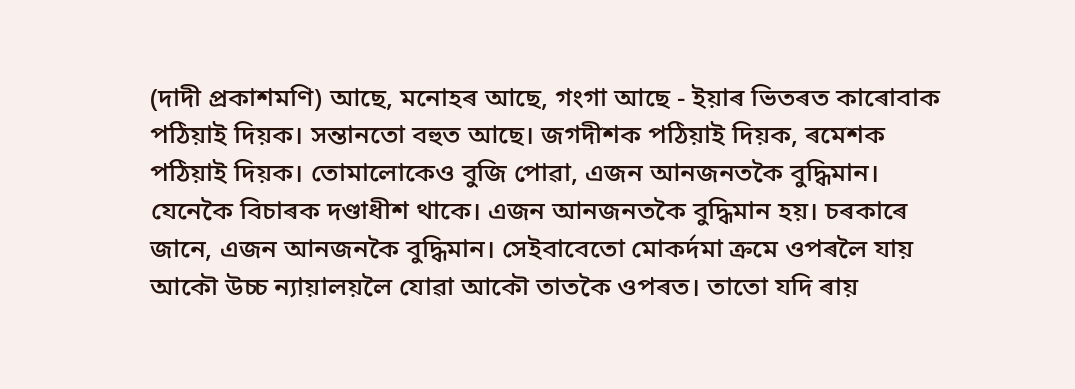(দাদী প্ৰকাশমণি) আছে, মনোহৰ আছে, গংগা আছে - ইয়াৰ ভিতৰত কাৰোবাক পঠিয়াই দিয়ক। সন্তানতো বহুত আছে। জগদীশক পঠিয়াই দিয়ক, ৰমেশক পঠিয়াই দিয়ক। তোমালোকেও বুজি পোৱা, এজন আনজনতকৈ বুদ্ধিমান। যেনেকৈ বিচাৰক দণ্ডাধীশ থাকে। এজন আনজনতকৈ বুদ্ধিমান হয়। চৰকাৰে জানে, এজন আনজনকৈ বুদ্ধিমান। সেইবাবেতো মোকৰ্দমা ক্ৰমে ওপৰলৈ যায় আকৌ উচ্চ ন্যায়ালয়লৈ যোৱা আকৌ তাতকৈ ওপৰত। তাতো যদি ৰায়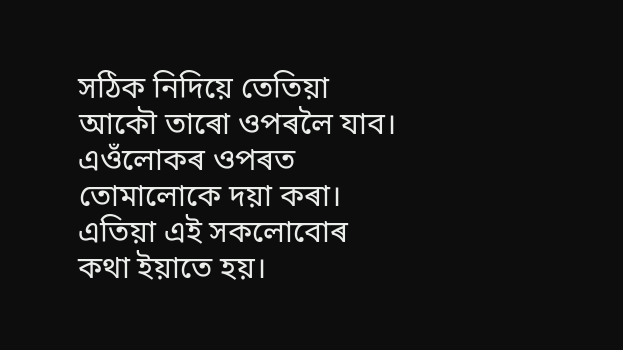সঠিক নিদিয়ে তেতিয়া আকৌ তাৰো ওপৰলৈ যাব। এওঁলোকৰ ওপৰত তোমালোকে দয়া কৰা। এতিয়া এই সকলোবোৰ কথা ইয়াতে হয়।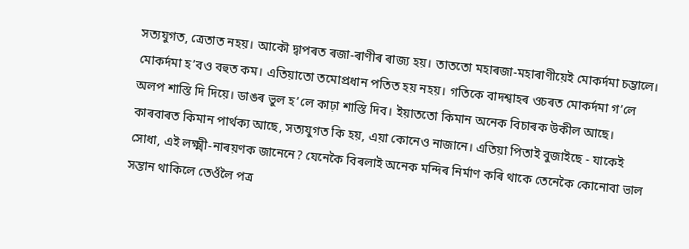সত্যযুগত, ত্ৰেতাত নহয়। আকৌ দ্বাপৰত ৰজা-ৰাণীৰ ৰাজ্য হয়। তাততো মহাৰজা-মহাৰাণীয়েই মোকৰ্দমা চম্ভালে। মোকৰ্দমা হ’বও বহুত কম। এতিয়াতো তমোপ্ৰধান পতিত হয় নহয়। গতিকে বাদশ্বাহৰ ওচৰত মোকৰ্দমা গ’লে অলপ শাস্তি দি দিয়ে। ডাঙৰ ভুল হ’লে কাঢ়া শাস্তি দিব। ইয়াততো কিমান অনেক বিচাৰক উকীল আছে। কাৰবাৰত কিমান পাৰ্থক্য আছে, সত্যযুগত কি হয়, এয়া কোনেও নাজানে। এতিয়া পিতাই বুজাইছে - যাকেই সোধা, এই লক্ষ্মী-নাৰয়ণক জানেনে? যেনেকৈ বিৰলাই অনেক মন্দিৰ নিৰ্মাণ কৰি থাকে তেনেকৈ কোনোবা ভাল সন্তান থাকিলে তেওঁলৈ পত্ৰ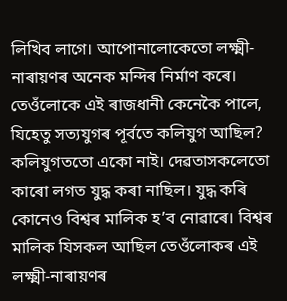লিখিব লাগে। আপোনালোকেতো লক্ষ্মী-নাৰায়ণৰ অনেক মন্দিৰ নিৰ্মাণ কৰে। তেওঁলোকে এই ৰাজধানী কেনেকৈ পালে, যিহেতু সত্যযুগৰ পূৰ্বতে কলিযুগ আছিল? কলিযুগততো একো নাই। দেৱতাসকলেতো কাৰো লগত যুদ্ধ কৰা নাছিল। যুদ্ধ কৰি কোনেও বিশ্বৰ মালিক হ’ব নোৱাৰে। বিশ্বৰ মালিক যিসকল আছিল তেওঁলোকৰ এই লক্ষ্মী-নাৰায়ণৰ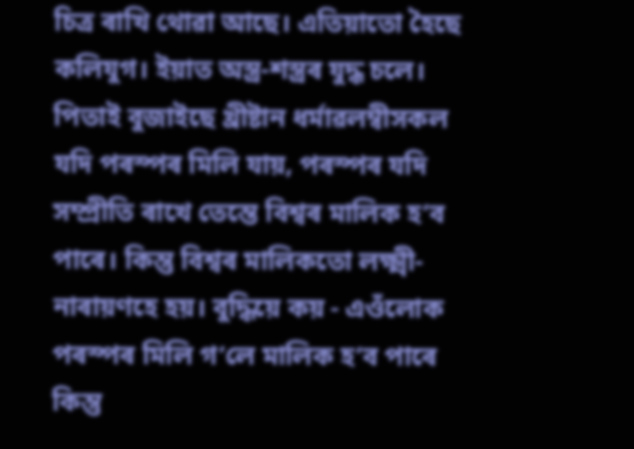চিত্ৰ ৰাখি থোৱা আছে। এতিয়াতো হৈছে কলিযুগ। ইয়াত অস্ত্ৰ-শস্ত্ৰৰ যুদ্ধ চলে। পিতাই বুজাইছে খ্ৰীষ্টান ধৰ্মাৱলম্বীসকল যদি পৰস্পৰ মিলি যায়, পৰস্পৰ যদি সম্প্ৰীতি ৰাখে তেন্তে বিশ্বৰ মালিক হ’ব পাৰে। কিন্তু বিশ্বৰ মালিকতো লক্ষ্মী-নাৰায়ণহে হয়। বুদ্ধিয়ে কয় - এওঁলোক পৰস্পৰ মিলি গ’লে মালিক হ’ব পাৰে কিন্তু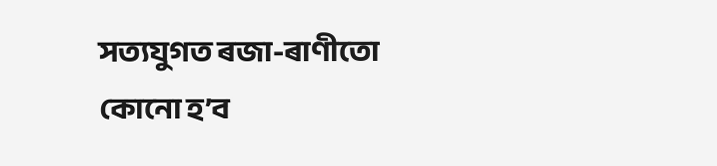সত্যযুগত ৰজা-ৰাণীতো কোনো হ’ব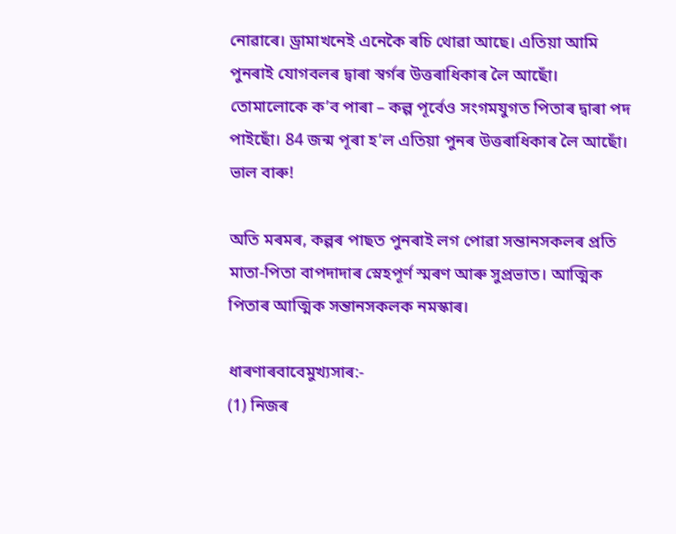নোৱাৰে। ড্ৰামাখনেই এনেকৈ ৰচি থোৱা আছে। এতিয়া আমি পুনৰাই যোগবলৰ দ্বাৰা স্বৰ্গৰ উত্তৰাধিকাৰ লৈ আছোঁ। তোমালোকে ক’ব পাৰা – কল্প পূৰ্বেও সংগমযুগত পিতাৰ দ্বাৰা পদ পাইছোঁ। 84 জন্ম পূৰা হ’ল এতিয়া পুনৰ উত্তৰাধিকাৰ লৈ আছোঁ। ভাল বাৰু!

অতি মৰমৰ, কল্পৰ পাছত পুনৰাই লগ পোৱা সন্তানসকলৰ প্ৰতি মাতা-পিতা বাপদাদাৰ স্নেহপূৰ্ণ স্মৰণ আৰু সুপ্ৰভাত। আত্মিক পিতাৰ আত্মিক সন্তানসকলক নমস্কাৰ।

ধাৰণাৰবাবেমুখ্যসাৰ:-
(1) নিজৰ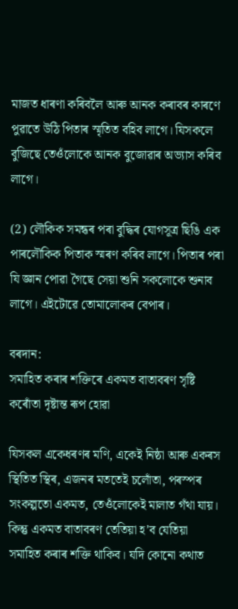মাজত ধাৰণা কৰিবলৈ আৰু আনক কৰাবৰ কাৰণে পুৱাতে উঠি পিতাৰ স্মৃতিত বহিব লাগে। যিসকলে বুজিছে তেওঁলোকে আনক বুজোৱাৰ অভ্যাস কৰিব লাগে।

(2) লৌকিক সমন্ধৰ পৰা বুদ্ধিৰ যোগসূত্ৰ ছিঙি এক পাৰলৌকিক পিতাক স্মৰণ কৰিব লাগে। পিতাৰ পৰা যি জ্ঞান পোৱা গৈছে সেয়া শুনি সকলোকে শুনাব লাগে। এইটোৱে তোমালোকৰ বেপাৰ।

বৰদান:
সমাহিত কৰাৰ শক্তিৰে একমত বাতাবৰণ সৃষ্টি কৰোঁতা দৃষ্টান্ত ৰূপ হোৱা

যিসকল একেধৰণৰ মণি, একেই নিষ্ঠা আৰু একৰস স্থিতিত স্থিৰ, এজনৰ মততেই চলোঁতা, পৰস্পৰ সংকল্পতো একমত, তেওঁলোকেই মালাত গঁথা যায়। কিন্তু একমত বাতাবৰণ তেতিয়া হ’ব যেতিয়া সমাহিত কৰাৰ শক্তি থাকিব। যদি কোনো কথাত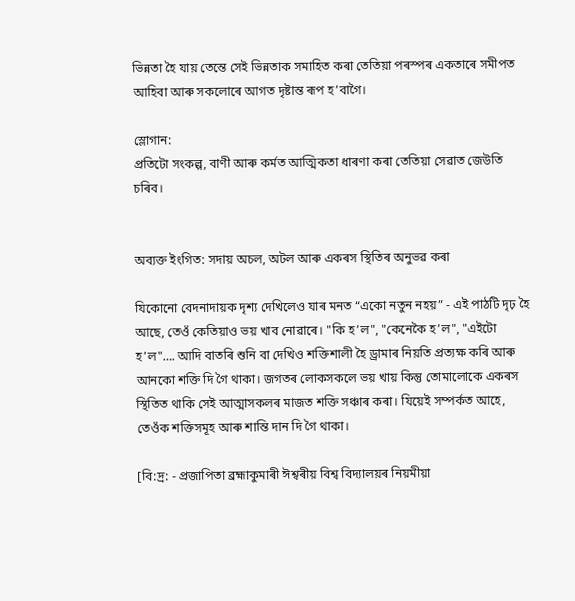ভিন্নতা হৈ যায় তেন্তে সেই ভিন্নতাক সমাহিত কৰা তেতিয়া পৰস্পৰ একতাৰে সমীপত আহিবা আৰু সকলোৰে আগত দৃষ্টান্ত ৰূপ হ’বাগৈ।

স্লোগান:
প্ৰতিটো সংকল্প, বাণী আৰু কৰ্মত আত্মিকতা ধাৰণা কৰা তেতিয়া সেৱাত জেউতি চৰিব।


অব্যক্ত ইংগিত: সদায় অচল, অটল আৰু একৰস স্থিতিৰ অনুভৱ কৰা

যিকোনো বেদনাদায়ক দৃশ্য দেখিলেও যাৰ মনত “একো নতুন নহয়” - এই পাঠটি দৃঢ় হৈ আছে, তেওঁ কেতিয়াও ভয় খাব নোৱাৰে। "কি হ’ল", "কেনেকৈ হ’ল", "এইটো হ’ল"…. আদি বাতৰি শুনি বা দেখিও শক্তিশালী হৈ ড্ৰামাৰ নিয়তি প্ৰত্যক্ষ কৰি আৰু আনকো শক্তি দি গৈ থাকা। জগতৰ লোকসকলে ভয় খায় কিন্তু তোমালোকে একৰস স্থিতিত থাকি সেই আত্মাসকলৰ মাজত শক্তি সঞ্চাৰ কৰা। যিয়েই সম্পৰ্কত আহে, তেওঁক শক্তিসমূহ আৰু শান্তি দান দি গৈ থাকা।

[বি:দ্ৰ: - প্ৰজাপিতা ব্ৰহ্মাকুমাৰী ঈশ্বৰীয় বিশ্ব বিদ্যালয়ৰ নিয়মীয়া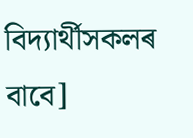বিদ্যাৰ্থীসকলৰ বাবে]